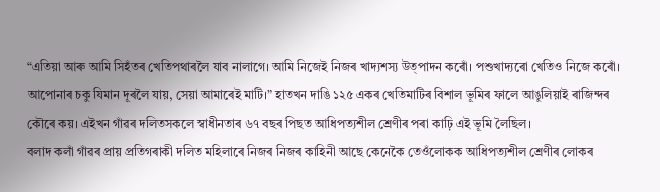“এতিয়া আৰু আমি সিহঁতৰ খেতিপথাৰলৈ যাব নালাগে। আমি নিজেই নিজৰ খাদ্যশস্য উত্পাদন কৰোঁ। পশুখাদ্যৰো খেতিও নিজে কৰোঁ। আপোনাৰ চকু যিমান দূৰলৈ যায়, সেয়া আমাৰেই মাটি।” হাতখন দাঙি ১২৫ একৰ খেতিমাটিৰ বিশাল ভূমিৰ ফালে আঙুলিয়াই ৰাজিন্দৰ কৌৰে কয়। এইখন গাঁৱৰ দলিতসকলে স্বাধীনতাৰ ৬৭ বছৰ পিছত আধিপত্যশীল শ্ৰেণীৰ পৰা কাঢ়ি এই ভূমি লৈছিল।
বলাদ কলাঁ গাঁৱৰ প্ৰায় প্ৰতিগৰাকী দলিত মহিলাৰে নিজৰ নিজৰ কাহিনী আছে কেনেকৈ তেওঁলোকক আধিপত্যশীল শ্ৰেণীৰ লোকৰ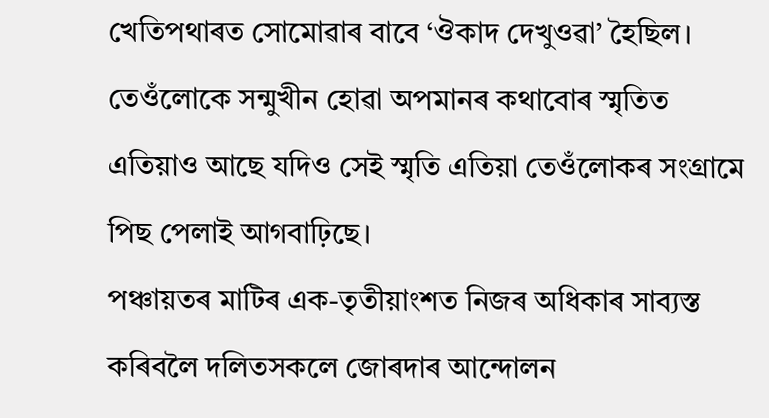খেতিপথাৰত সোমোৱাৰ বাবে ‘ঔকাদ দেখুওৱা’ হৈছিল। তেওঁলোকে সন্মুখীন হোৱা অপমানৰ কথাবোৰ স্মৃতিত এতিয়াও আছে যদিও সেই স্মৃতি এতিয়া তেওঁলোকৰ সংগ্ৰামে পিছ পেলাই আগবাঢ়িছে।
পঞ্চায়তৰ মাটিৰ এক-তৃতীয়াংশত নিজৰ অধিকাৰ সাব্যস্ত কৰিবলৈ দলিতসকলে জোৰদাৰ আন্দোলন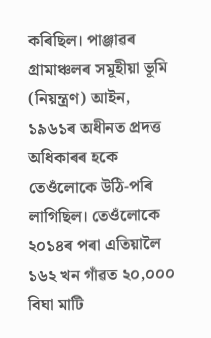কৰিছিল। পাঞ্জাৱৰ গ্ৰামাঞ্চলৰ সমূহীয়া ভূমি (নিয়ন্ত্ৰণ) আইন, ১৯৬১ৰ অধীনত প্ৰদত্ত অধিকাৰৰ হকে তেওঁলোকে উঠি-পৰি লাগিছিল। তেওঁলোকে ২০১৪ৰ পৰা এতিয়ালৈ ১৬২ খন গাঁৱত ২০,০০০ বিঘা মাটি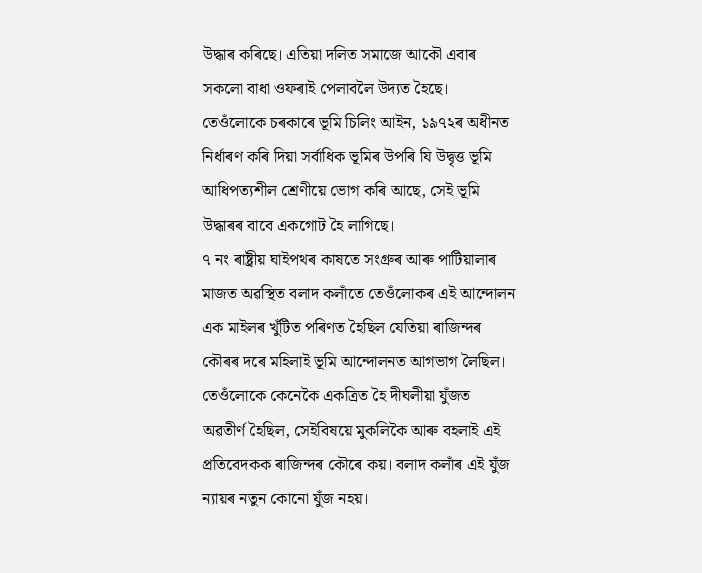উদ্ধাৰ কৰিছে। এতিয়া দলিত সমাজে আকৌ এবাৰ সকলো বাধা ওফৰাই পেলাবলৈ উদ্যত হৈছে। তেওঁলোকে চৰকাৰে ভূমি চিলিং আইন, ১৯৭২ৰ অধীনত নিৰ্ধাৰণ কৰি দিয়া সৰ্বাধিক ভূমিৰ উপৰি যি উদ্বৃত্ত ভূমি আধিপত্যশীল শ্ৰেণীয়ে ভোগ কৰি আছে, সেই ভূমি উদ্ধাৰৰ বাবে একগোট হৈ লাগিছে।
৭ নং ৰাষ্ট্ৰীয় ঘাইপথৰ কাষতে সংগ্ৰুৰ আৰু পাটিয়ালাৰ মাজত অৱস্থিত বলাদ কলাঁতে তেওঁলোকৰ এই আন্দোলন এক মাইলৰ খুঁটিত পৰিণত হৈছিল যেতিয়া ৰাজিন্দৰ কৌৰৰ দৰে মহিলাই ভূমি আন্দোলনত আগভাগ লৈছিল। তেওঁলোকে কেনেকৈ একত্ৰিত হৈ দীঘলীয়া যুঁজত অৱতীৰ্ণ হৈছিল, সেইবিষয়ে মুকলিকৈ আৰু বহলাই এই প্ৰতিবেদকক ৰাজিন্দৰ কৌৰে কয়। বলাদ কলাঁৰ এই যুঁজ ন্যায়ৰ নতুন কোনো যুঁজ নহয়।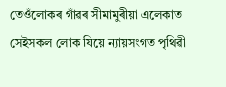তেওঁলোকৰ গাঁৱৰ সীমামুৰীয়া এলেকাত সেইসকল লোক যিয়ে ন্যায়সংগত পৃথিৱী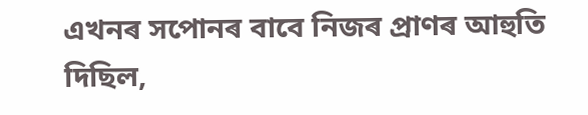এখনৰ সপোনৰ বাবে নিজৰ প্ৰাণৰ আহুতি দিছিল,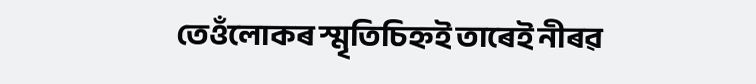তেওঁলোকৰ স্মৃতিচিহ্নই তাৰেই নীৰৱ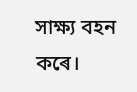সাক্ষ্য বহন কৰে।